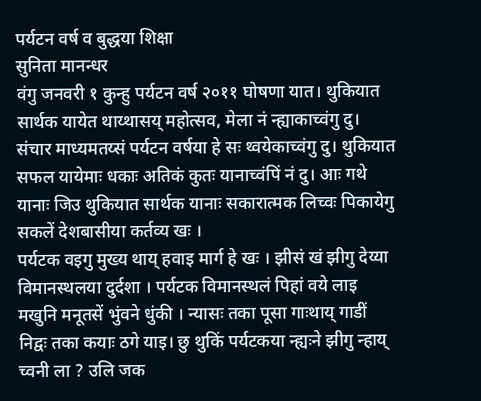पर्यटन वर्ष व बुद्धया शिक्षा
सुनिता मानन्धर
वंगु जनवरी १ कुन्हु पर्यटन वर्ष २०११ घोषणा यात। थुकियात सार्थक यायेत थाय्थासय् महोत्सव, मेला नं न्ह्याकाच्वंगु दु। संचार माध्यमतय्सं पर्यटन वर्षया हे सः थ्वयेकाच्वंगु दु। थुकियात सफल यायेमाः धकाः अतिकं कुतः यानाच्वंपिं नं दु। आः गथे यानाः जिउ थुकियात सार्थक यानाः सकारात्मक लिच्वः पिकायेगु सकलें देशबासीया कर्तव्य खः ।
पर्यटक वइगु मुख्य थाय् हवाइ मार्ग हे खः । झीसं खं झीगु देय्या विमानस्थलया दुर्दशा । पर्यटक विमानस्थलं पिहां वये लाइ मखुनि मनूतसें भुंवने धुंकी । न्यासः तका पूसा गाःथाय् गाडीं निद्वः तका कयाः ठगे याइ। छु थुकिं पर्यटकया न्ह्यःने झीगु न्हाय् च्वनी ला ? उलि जक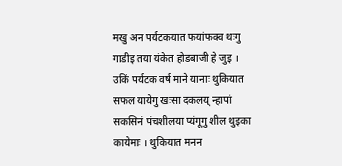मखु अन पर्यटकयात फयांफक्व थःगु गाडीइ तया यंकेत होडबाजी हे जुइ । उकिं पर्यटक वर्ष माने यानाः थुकियात सफल यायेगु खःसा दकलय् न्हापां सकसिनं पंचशीलया प्यंगूगु शील थुइका कायेमाः । थुकियात मनन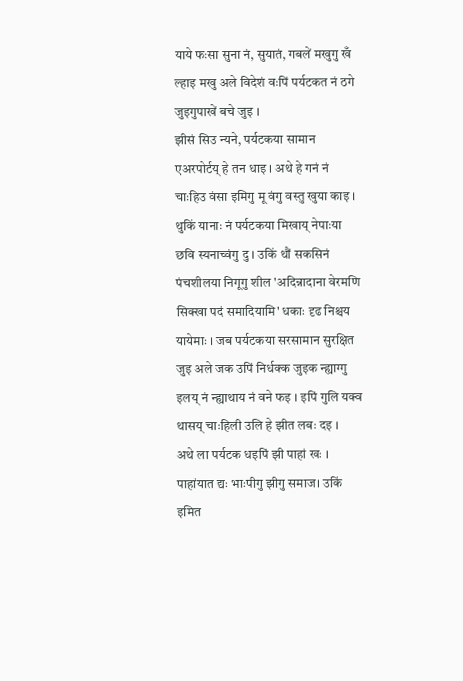याये फःसा सुना नं, सुयातं, गबलें मखुगु खँ ल्हाइ मखु अले विदेशं वःपिं पर्यटकत नं ठगे जुइगुपाखें बचे जुइ ।
झीसं सिउ न्यने, पर्यटकया सामान एअरपोर्टय् हे तन धाइ । अथे हे गनं नं चाःहिउ वंसा इमिगु मू वंगु वस्तु खुया काइ । थुकिं यानाः नं पर्यटकया मिखाय् नेपाःया छवि स्यनाच्वंगु दु । उकिं थौं सकसिनं पंचशीलया निगूगु शील 'अदिन्नादाना वेरमणि सिक्खा पदं समादियामि' धकाः दृढ निश्चय यायेमाः । जब पर्यटकया सरसामान सुरक्षित जुइ अले जक उपिं निर्धक्क जुइक न्ह्याग्गु इलय् नं न्ह्याथाय नं वने फइ । इपिं गुलि यक्व थासय् चाःहिली उलि हे झीत लबः दइ ।
अथे ला पर्यटक धइपिं झी पाहां खः । पाहांयात द्यः भाःपीगु झीगु समाज। उकिं इमित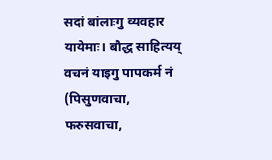सदां बांलाःगु व्यवहार यायेमाः। बौद्ध साहित्यय् वचनं याइगु पापकर्म नं (पिसुणवाचा, फरुसवाचा,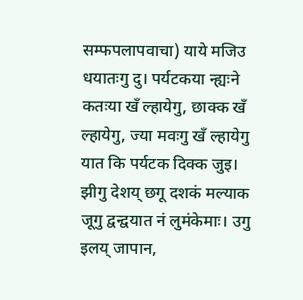सम्फपलापवाचा) याये मजिउ धयातःगु दु। पर्यटकया न्ह्यःने कतःया खँ ल्हायेगु, छाक्क खँ ल्हायेगु, ज्या मवःगु खँ ल्हायेगु यात कि पर्यटक दिक्क जुइ।
झीगु देशय् छगू दशकं मल्याक जूगु द्वन्द्वयात नं लुमंकेमाः। उगु इलय् जापान,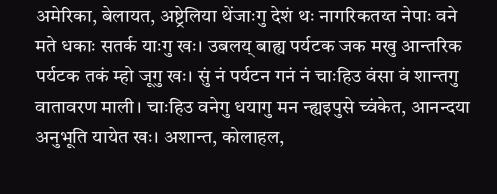अमेरिका, बेलायत, अष्ट्रेलिया थेंजाःगु देशं थः नागरिकतय्त नेपाः वने मते धकाः सतर्क याःगु खः। उबलय् बाह्य पर्यटक जक मखु आन्तरिक पर्यटक तकं म्हो जूगु खः। सुं नं पर्यटन गनं नं चाःहिउ वंसा वं शान्तगु वातावरण माली। चाःहिउ वनेगु धयागु मन न्ह्यइपुसे च्वंकेत, आनन्दया अनुभूति यायेत खः। अशान्त, कोलाहल,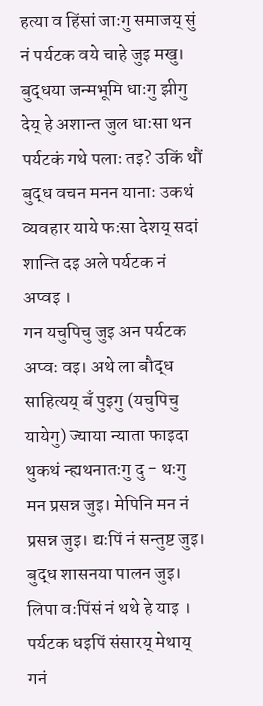हत्या व हिंसां जाःगु समाजय् सुं नं पर्यटक वये चाहे जुइ मखु। बुद्धया जन्मभूमि धाःगु झीगु देय् हे अशान्त जुल धाःसा थन पर्यटकं गथे पलाः तइ? उकिं थौं बुद्ध वचन मनन यानाः उकथं व्यवहार याये फःसा देशय् सदां शान्ति दइ अले पर्यटक नं अप्वइ ।
गन यचुपिचु जुइ अन पर्यटक अप्वः वइ। अथे ला बौद्ध साहित्यय् बँ पुइगु (यचुपिचु यायेगु) ज्याया न्याता फाइदा थुकथं न्ह्यथनातःगु दु - थःगु मन प्रसन्न जुइ। मेपिनि मन नं प्रसन्न जुइ। द्यःपिं नं सन्तुष्ट जुइ। बुद्ध शासनया पालन जुइ। लिपा वःपिंसं नं थथे हे याइ ।
पर्यटक धइपिं संसारय् मेथाय् गनं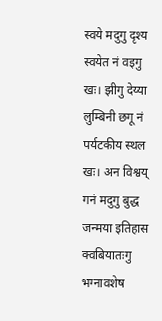स्वये मदुगु दृश्य स्वयेत नं वइगु खः। झीगु देय्या लुम्बिनी छगू नं पर्यटकीय स्थल खः। अन विश्वय् गनं मदुगु बुद्ध जन्मया इतिहास क्वबियातःगु भग्नावशेष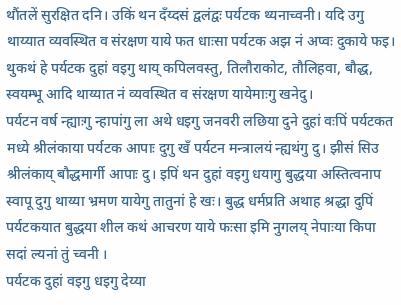थौंतलें सुरक्षित दनि। उकिं थन दँय्दसं द्वलंद्वः पर्यटक थ्यनाच्वनी। यदि उगु थाय्यात व्यवस्थित व संरक्षण याये फत धाःसा पर्यटक अझ नं अप्वः दुकाये फइ। थुकथं हे पर्यटक दुहां वइगु थाय् कपिलवस्तु, तिलौराकोट, तौलिहवा, बौद्ध, स्वयम्भू आदि थाय्यात नं व्यवस्थित व संरक्षण यायेमाःगु खनेदु।
पर्यटन वर्ष न्ह्याःगु न्हापांगु ला अथे धइगु जनवरी लछिया दुने दुहां वःपिं पर्यटकत मध्ये श्रीलंकाया पर्यटक आपाः दुगु खँ पर्यटन मन्त्रालयं न्ह्यथंगु दु। झीसं सिउ श्रीलंकाय् बौद्धमार्गी आपाः दु। इपिं थन दुहां वइगु धयागु बुद्धया अस्तित्वनाप स्वापू दुगु थाय्या भ्रमण यायेगु तातुनां हे खः। बुद्ध धर्मप्रति अथाह श्रद्धा दुपिं पर्यटकयात बुद्धया शील कथं आचरण याये फःसा इमि नुगलय् नेपाःया किपा सदां ल्यनां तुं च्वनी ।
पर्यटक दुहां वइगु धइगु देय्या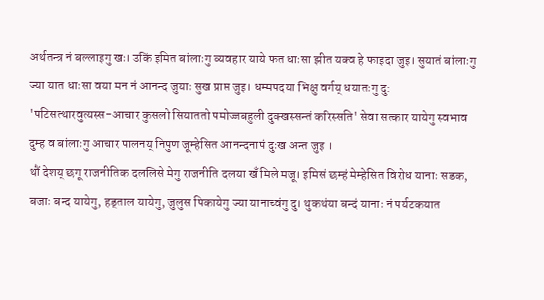अर्थतन्त्र नं बल्लाइगु खः। उकिं इमित बांलाःगु व्यवहार याये फत धाःसा झीत यक्व हे फाइदा जुइ। सुयातं बांलाःगु ज्या यात धाःसा वया मन नं आनन्द जुयाः सुख प्राप्त जुइ। धम्मपदया भिक्षु वर्गय् धयातःगु दु:
'पटिसत्थारवुत्यस्स-आचार कुसलो सियाततो पमोज्जबहुली दुक्खस्सन्तं करिस्सति' सेवा सत्कार यायेगु स्वभाव दुम्ह व बांलाःगु आचार पालनय् निपुण जूम्हेसित आनन्दनापं दुःख अन्त जुइ ।
थौं देशय् छगू राजनीतिक दललिसे मेगु राजनीति दलया खँ मिले मजू। इमिसं छम्हं मेम्हेसित विरोध यानाः सडक, बजाः बन्द यायेगु, हड्ताल यायेगु, जुलुस पिकायेगु ज्या यानाच्वंगु दु। थुकथंया बन्दं यानाः नं पर्यटकयात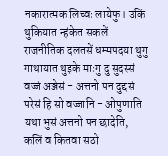नकारात्मक लिच्वः लायेफु। उकिं थुकियात न्हंकेत सकलें राजनीतिक दलतसें धम्मपदया थुगु गाथायात थुइके माःगु दु सुदस्सं वज्जं अञ्जेसं - अत्तनो पन दुद्दसं परेसं हि सो वज्जानि - ओपुणाति यथा भुसं अत्तनो पन छादेति, कलिं व कितवा सठो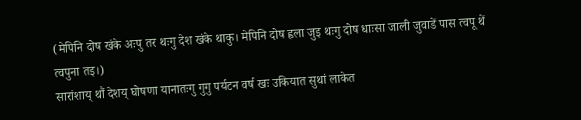(मेपिनि दोष खंके अःपु तर थःगु देश खंके थाकु। मेपिनि दोष ह्वला जुइ थःगु दोष धाःसा जाली जुवाडें पास त्वपू थें त्वपुना तइ।)
सारांशाय् थौं देशय् घोषणा यानातःगु गुगु पर्यटन वर्ष खः उकियात सुथां लाकेत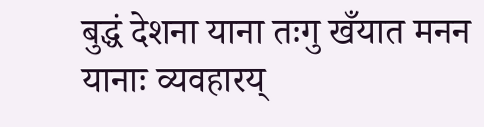बुद्धं देशना याना तःगु खँयात मनन यानाः व्यवहारय्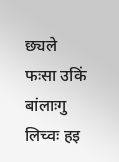छ्यले फःसा उकिं बांलाःगु लिच्वः हइ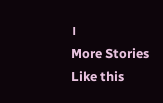।
More Stories Like this